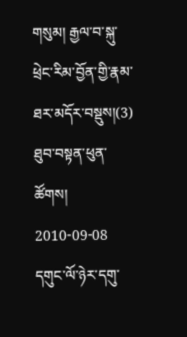གསུམ། རྒྱལ་བ་སྐུ་ཕྲེང་རིམ་བྱོན་གྱི་རྣམ་ཐར་མདོར་བསྡུས།(3)
ཐུབ་བསྟན་ཕུན་ཚོགས།        2010-09-08
དགུང་ལོ་ཉེར་དགུ་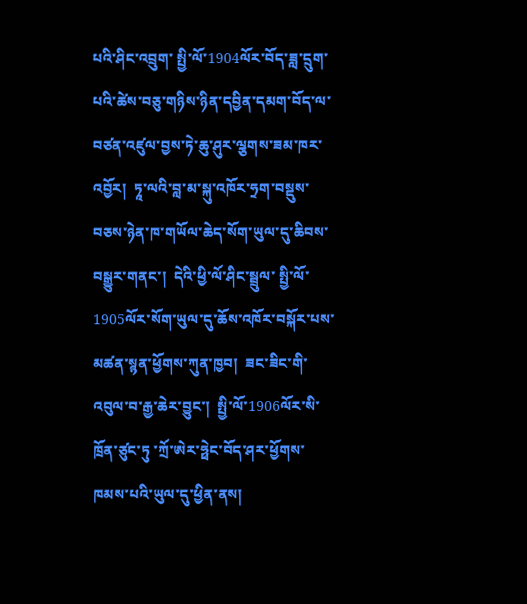པའི་ཤིང་འབྲུག་ སྤྱི་ལོ་1904ལོར་བོད་ཟླ་དྲུག་པའི་ཚེས་བཅུ་གཉིས་ཉིན་དབྱིན་དམག་བོད་ལ་བཙན་འཛུལ་བྱས་ཏེ་ཆུ་ཤུར་ལྕགས་ཟམ་ཁར་འབྱོར།  ཏཱ་ལའི་བླ་མ་སྐུ་འཁོར་ཧྲག་བསྡུས་བཅས་ཉེན་ཁ་གཡོལ་ཆེད་སོག་ཡུལ་དུ་ཆིབས་བསྒྱུར་གནང་།  དེའི་ཕྱི་ལོ་ཤིང་སྦྲུལ་ སྤྱི་ལོ་1905ལོར་སོག་ཡུལ་དུ་ཆོས་འཁོར་བསྐོར་པས་མཚན་སྙན་ཕྱོགས་ཀུན་ཁྱབ།  ཟང་ཟིང་གི་འབུལ་བ་རྒྱ་ཆེར་བྱུང་།  སྤྱི་ལོ་1906ལོར་སི་ཁྲོན་ཙུང་ཏུ ་ཀྲོ་ཨེར་ཧྥེང་བོད་ཤར་ཕྱོགས་ཁམས་པའི་ཡུལ་དུ་ཕྱིན་ནས།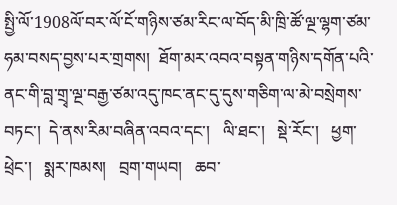སྤྱི་ལོ་1908ལོ་བར་ལོ་ངོ་གཉིས་ཙམ་རིང་ལ་བོད་མི་ཁྲི་ཚོ་ལྔ་ལྷག་ཙམ་ཧམ་བསད་བྱས་པར་གྲགས།  ཐོག་མར་འབའ་བསྟན་གཉིས་དགོན་པའི་ནང་གི་བླ་གྲྭ་ལྔ་བརྒྱ་ཙམ་འདུ་ཁང་ནང་དུ་དུས་གཅིག་ལ་མེ་བསྲེགས་བཏང་།  དེ་ནས་རིམ་བཞིན་འབའ་དང་།   ལི་ཐང་།   སྡེ་རོང་།   ཕྱག་ཕྲེང་།   སྨར་ཁམས།   བྲག་གཡབ།   ཆབ་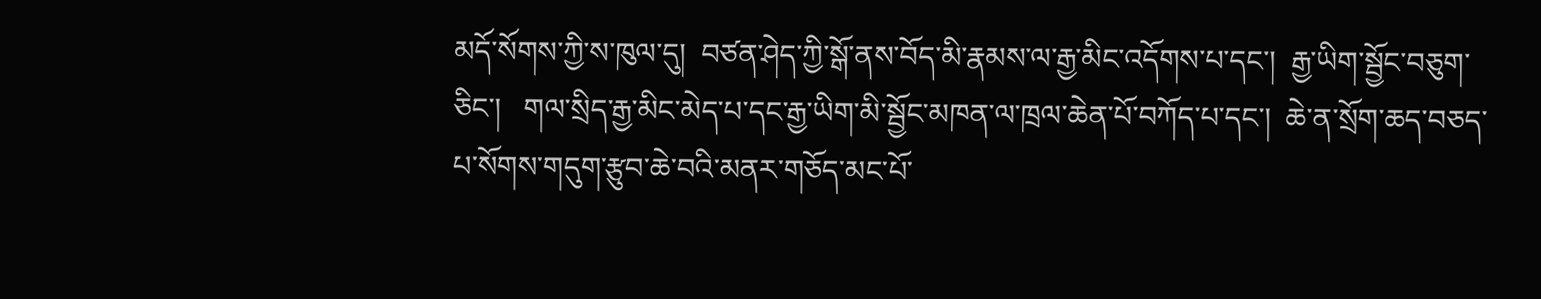མདོ་སོགས་ཀྱི་ས་ཁུལ་དུ།  བཙན་ཤེད་ཀྱི་སྒོ་ནས་བོད་མི་རྣམས་ལ་རྒྱ་མིང་འདོགས་པ་དང་།  རྒྱ་ཡིག་སྦྱོང་བཅུག་ཅིང་།   གལ་སྲིད་རྒྱ་མིང་མེད་པ་དང་རྒྱ་ཡིག་མི་སྦྱོང་མཁན་ལ་ཁྲལ་ཆེན་པོ་བཀོད་པ་དང་།  ཆེ་ན་སྲོག་ཆད་བཅད་པ་སོགས་གདུག་རྩུབ་ཆེ་བའི་མནར་གཅོད་མང་པོ་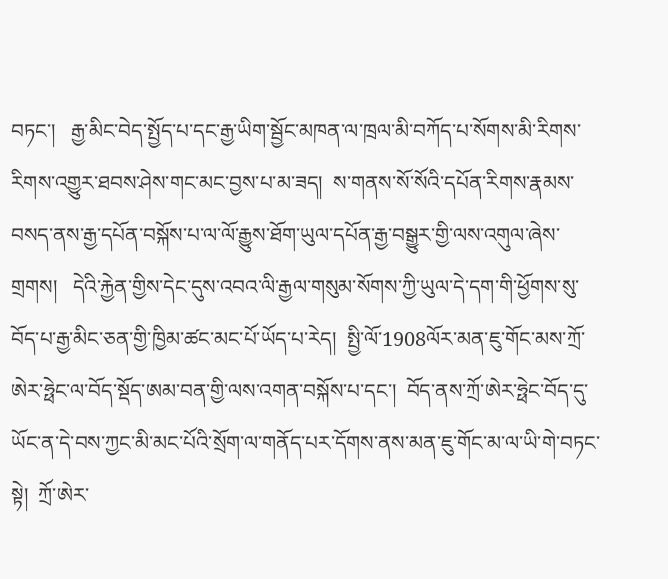བཏང་།   རྒྱ་མིང་བེད་སྤྱོད་པ་དང་རྒྱ་ཡིག་སྦྱོང་མཁན་ལ་ཁྲལ་མི་བཀོད་པ་སོགས་མི་རིགས་རིགས་འགྱུར་ཐབས་ཤེས་གང་མང་བྱས་པ་མ་ཟད།  ས་གནས་སོ་སོའི་དཔོན་རིགས་རྣམས་བསད་ནས་རྒྱ་དཔོན་བསྐོས་པ་ལ་ལོ་རྒྱུས་ཐོག་ཡུལ་དཔོན་རྒྱ་བསྒྱུར་གྱི་ལས་འགུལ་ཞེས་གྲགས།   དེའི་རྐྱེན་གྱིས་དེང་དུས་འབའ་ལི་རྒྱལ་གསུམ་སོགས་ཀྱི་ཡུལ་དེ་དག་གི་ཕྱོགས་སུ་བོད་པ་རྒྱ་མིང་ཅན་གྱི་ཁྱིམ་ཚང་མང་པོ་ཡོད་པ་རེད།  སྤྱི་ལོ་1908ལོར་མན་ཇུ་གོང་མས་ཀྲོ་ཨེར་ཧྥེང་ལ་བོད་སྡོད་ཨམ་བན་གྱི་ལས་འགན་བསྐོས་པ་དང་།  བོད་ནས་ཀྲོ་ཨེར་ཧྥེང་བོད་དུ་ཡོང་ན་དེ་བས་ཀྱང་མི་མང་པོའི་སྲོག་ལ་གནོད་པར་དོགས་ནས་མན་ཇུ་གོང་མ་ལ་ཡི་གེ་བཏང་སྟེ།  ཀྲོ་ཨེར་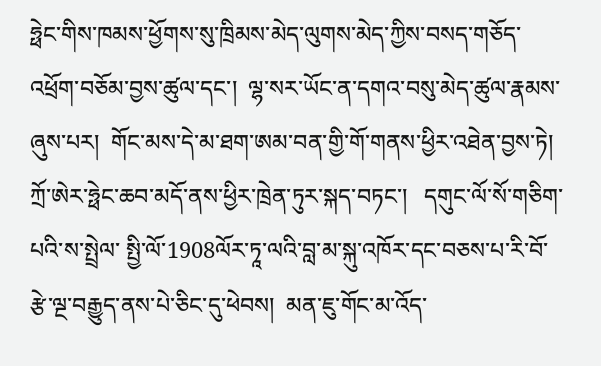ཧྥེང་གིས་ཁམས་ཕྱོགས་སུ་ཁྲིམས་མེད་ལུགས་མེད་ཀྱིས་བསད་གཅོད་འཕྲོག་བཅོམ་བྱས་ཚུལ་དང་།  ལྷ་སར་ཡོང་ན་དགའ་བསུ་མེད་ཚུལ་རྣམས་ཞུས་པར།  གོང་མས་དེ་མ་ཐག་ཨམ་བན་གྱི་གོ་གནས་ཕྱིར་འཐེན་བྱས་ཏེ།  ཀྲོ་ཨེར་ཧྥེང་ཆབ་མདོ་ནས་ཕྱིར་ཁྲེན་ཏུར་སྐད་བཏང་།   དགུང་ལོ་སོ་གཅིག་པའི་ས་སྤྲེལ་ སྤྱི་ལོ་1908ལོར་ཏཱ་ལའི་བླ་མ་སྐུ་འཁོར་དང་བཅས་པ་རི་བོ་རྩེ་ལྔ་བརྒྱུད་ནས་པེ་ཅིང་དུ་ཕེབས།  མན་ཇུ་གོང་མ་འོད་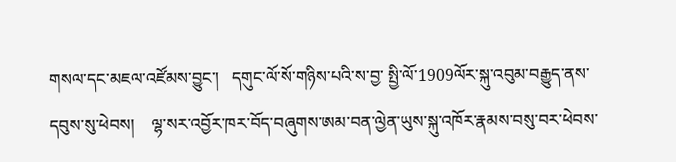གསལ་དང་མཇལ་འཛོམས་བྱུང་།   དགུང་ལོ་སོ་གཉིས་པའི་ས་བྱ་ སྤྱི་ལོ་1909ལོར་སྐུ་འབུམ་བརྒྱུད་ནས་དབུས་སུ་ཕེབས།    ལྷ་སར་འབྱོར་ཁར་བོད་བཞུགས་ཨམ་བན་ལྱེན་ཡུས་སྐུ་འཁོར་རྣམས་བསུ་བར་ཕེབས་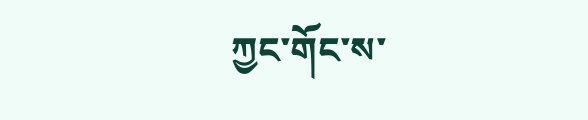ཀྱང་གོང་ས་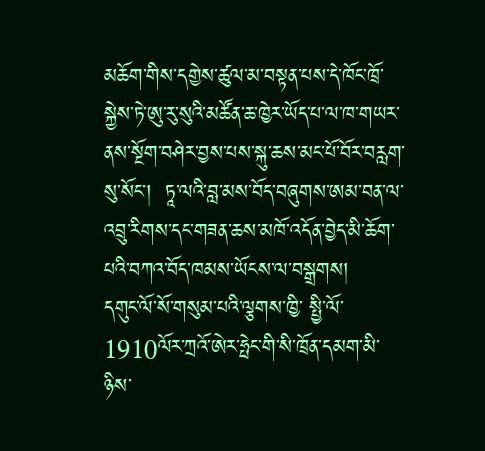མཆོག་གིས་དགྱེས་ཚུལ་མ་བསྟན་པས་དེ་ཁོང་ཁྲོ་སྐྱེས་ཏེ་ཨུ་རུ་སུའི་མཚོན་ཆ་ཁྱེར་ཡོད་པ་ལ་ཁ་གཡར་ནས་སྔོག་བཤེར་བྱས་པས་སྐུ་ཆས་མང་པོ་བོར་བརླག་སུ་སོང་།  ཏཱ་ལའི་བླ་མས་བོད་བཞུགས་ཨམ་བན་ལ་འབྲུ་རིགས་དང་གཟན་ཆས་མཁོ་འདོན་བྱེད་མི་ཆོག་པའི་བཀའ་བོད་ཁམས་ཡོངས་ལ་བསྒྲགས།
དགུང་ལོ་སོ་གསུམ་པའི་ལྕགས་ཁྱི་ སྤྱི་ལོ་1910ལོར་ཀྲའོ་ཨེར་ཧྥེང་གི་སི་ཁྲོན་དམག་མི་ཉིས་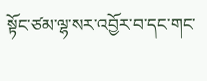སྟོང་ཙམ་ལྷ་སར་འབྱོར་བ་དང་གང་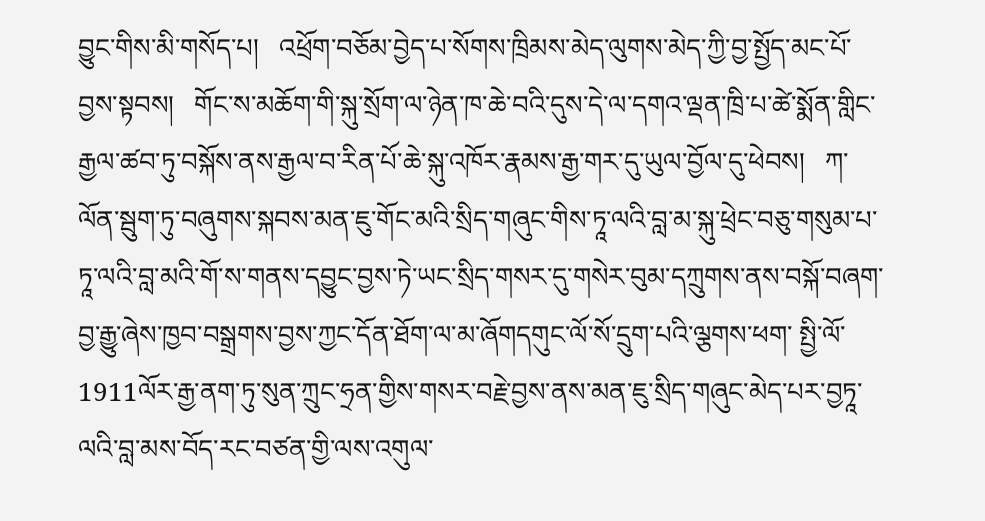བྱུང་གིས་མི་གསོད་པ།   འཕྲོག་བཅོམ་བྱེད་པ་སོགས་ཁྲིམས་མེད་ལུགས་མེད་ཀྱི་བྱ་སྤྱོད་མང་པོ་བྱས་སྟབས།   གོང་ས་མཆོག་གི་སྐུ་སྲོག་ལ་ཉེན་ཁ་ཆེ་བའི་དུས་དེ་ལ་དགའ་ལྡན་ཁྲི་པ་ཚེ་སྨོན་གླིང་རྒྱལ་ཚབ་ཏུ་བསྐོས་ནས་རྒྱལ་བ་རིན་པོ་ཆེ་སྐུ་འཁོར་རྣམས་རྒྱ་གར་དུ་ཡུལ་བྱོལ་དུ་ཕེབས།   ཀ་ལོན་སྦུག་ཏུ་བཞུགས་སྐབས་མན་ཇུ་གོང་མའི་སྲིད་གཞུང་གིས་ཏཱ་ལའི་བླ་མ་སྐུ་ཕྲེང་བཅུ་གསུམ་པ་ཏཱ་ལའི་བླ་མའི་གོ་ས་གནས་དབྱུང་བྱས་ཏེ་ཡང་སྲིད་གསར་དུ་གསེར་བུམ་དཀྲུགས་ནས་བསྐོ་བཞག་བྱ་རྒྱུ་ཞེས་ཁྱབ་བསྒྲགས་བྱས་ཀྱང་དོན་ཐོག་ལ་མ་ཞོགདགུང་ལོ་སོ་དྲུག་པའི་ལྕགས་ཕག་ སྤྱི་ལོ་1911ལོར་རྒྱ་ནག་ཏུ་སུན་ཀྲུང་ཧྲན་གྱིས་གསར་བརྗེ་བྱས་ནས་མན་ཇུ་སྲིད་གཞུང་མེད་པར་བྱཏཱ་ལའི་བླ་མས་བོད་རང་བཙན་གྱི་ལས་འགུལ་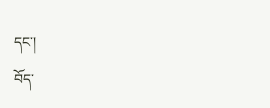དང་།
བོད་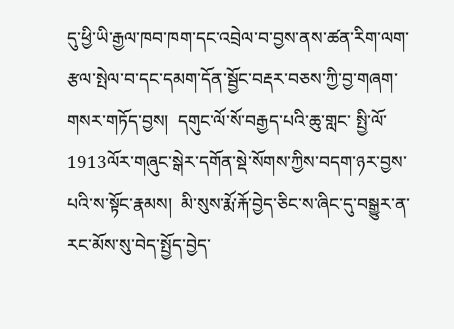དུ་ཕྱི་ཡི་རྒྱལ་ཁབ་ཁག་དང་འབྲེལ་བ་བྱས་ནས་ཚན་རིག་ལག་རྩལ་སྤེལ་བ་དང་དམག་དོན་སྦྱོང་བརྡར་བཅས་ཀྱི་བྱ་གཞག་གསར་གཏོད་བྱས།  དགུང་ལོ་སོ་བརྒྱད་པའི་ཆུ་གླང་ སྤྱི་ལོ་1913ལོར་གཞུང་སྒེར་དགོན་སྡེ་སོགས་ཀྱིས་བདག་ཉར་བྱས་པའི་ས་སྟོང་རྣམས།  མི་སུས་རྨོ་རྐོ་བྱེད་ཅིང་ས་ཞིང་དུ་བསྒྱུར་ན་རང་མོས་སུ་བེད་སྤྱོད་བྱེད་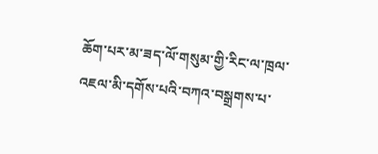ཆོག་པར་མ་ཟད་ལོ་གསུམ་གྱི་རིང་ལ་ཁྲལ་འཇལ་མི་དགོས་པའི་བཀའ་བསྒྲགས་པ་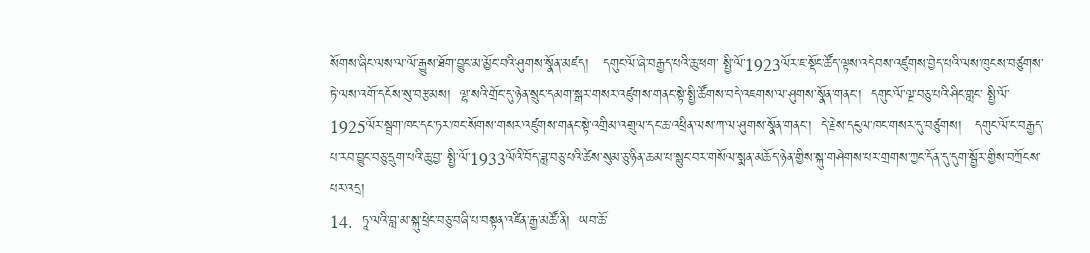སོགས་ཞིང་ལས་ལ་ལོ་རྒྱུས་ཐོག་བྱུང་མ་མྱོང་བའི་ཤུགས་སྣོན་མཛད།   དགུང་ལོ་ཞེ་བརྒྱད་པའི་ཆུ་ཕག་ སྤྱི་ལོ་1923ལོར་ཇ་སྡོང་ཚོད་ལྟས་འདེབས་འཛུགས་བྱེད་པའི་ལས་ཁུངས་བཙུགས་ཏེ་ལས་འགོ་དངོས་སུ་བརྩམས།  ལྷ་སའི་གྲོང་དུ་ཉེན་སྲུང་དམག་སྒར་གསར་འཛུགས་གནང་སྟེ་སྤྱི་ཚོགས་བདེ་འཇགས་ལ་ཤུགས་སྣོན་གནང་།  དགུང་ལོ་ལྔ་བཅུ་པའི་ཤིང་གླང་ སྤྱི་ལོ་1925ལོར་སྦྲག་ཁང་དང་ཏར་ཁང་སོགས་གསར་འཛུགས་གནང་སྟེ་འགྲིམ་འགྲུལ་དང་ཆ་འཕྲིན་ལས་ཀ་ལ་ཤུགས་སྣོན་གནང་།  དེ་རྗེས་དངུལ་ཁང་གསར་དུ་བཙུགས།   དགུང་ལོ་ང་བརྒྱད་པ་རབ་བྱུང་བཅུ་དྲུག་པའི་ཆུ་བྱ་ སྤྱི་ལོ་1933ལོའི་བོད་ཟླ་བཅུ་པའི་ཚེས་སུམ་ཅུ་ཉིན་ཆམ་པ་སྙུང་བར་གསོལ་སྨན་མཆོད་ཉེན་གྱིས་སྐུ་གཤེགས་པར་གྲགས་ཀྱང་དོན་དུ་དུག་སྦྱོར་གྱིས་བཀྲོངས་པར་འདྲ།
14.  ཏཱ་ལའི་བླ་མ་སྐུ་ཕྲེང་བཅུ་བཞི་པ་བསྟན་འཛིན་རྒྱ་མཚོ་ནི།  ཡབ་ཆོ་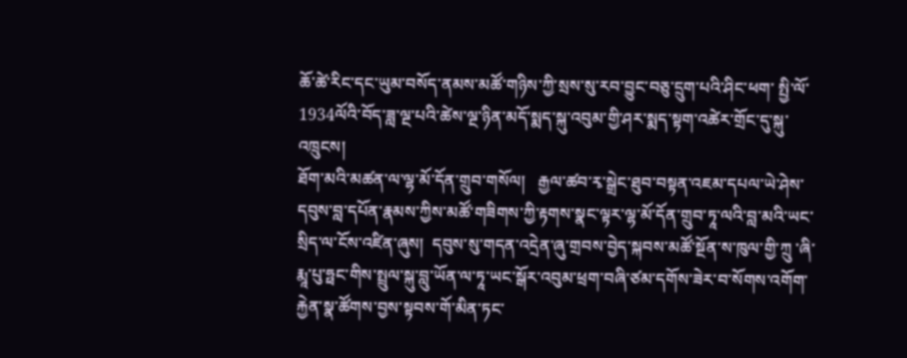ཆོ་ཚེ་རིང་དང་ཡུམ་བསོད་ནམས་མཚོ་གཉིས་ཀྱི་སྲས་སུ་རབ་བྱུང་བཅུ་དྲུག་པའི་ཤིང་ཕག་ སྤྱི་ལོ་1934ལོའི་བོད་ཟླ་ལྔ་པའི་ཚེས་ལྔ་ཉིན་མདོ་སྨད་སྐུ་འབུམ་གྱི་ཤར་སྨད་སྟག་འཚེར་གྲོང་དུ་སྐུ་འཁྲུངས།
ཐོག་མའི་མཚན་ལ་ལྷ་མོ་དོན་གྲུབ་གསོལ།   རྒྱལ་ཚབ་རྭ་སྒྲེང་ཐུབ་བསྟན་འཇམ་དཔལ་ཡེ་ཤེས་དབུས་བླ་དཔོན་རྣམས་ཀྱིས་མཚོ་གཟིགས་ཀྱི་རྟགས་སྣང་ལྟར་ལྷ་མོ་དོན་གྲུབ་ཏཱ་ལའི་བླ་མའི་ཡང་སྲིད་ལ་ངོས་འཛིན་ཞུས།  དབུས་སུ་གདན་འདྲེན་ཞུ་གྲབས་བྱེད་སྐབས་མཚོ་སྔོན་ས་ཁུལ་གྱི་ཀྲུ ་ཞི་རྨཱ་པུ་ཧྥང་གིས་སྤྲུལ་སྐུ་བླུ་ཡོན་ལ་ཏཱ་ཡང་སྒོར་འབུམ་ཕྲག་བཞི་ཙམ་དགོས་ཟེར་བ་སོགས་འགོག་རྐྱེན་སྣ་ཚོགས་བྱས་སྟབས་གོ་མིན་ཏང་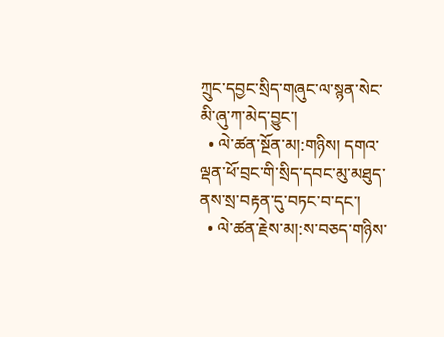ཀྲུང་དབྱང་སྲིད་གཞུང་ལ་སྙན་སེང་མི་ཞུ་ཀ་མེད་བྱུང་།
  • ལེ་ཚན་སྔོན་མ།:གཉིས། དགའ་ལྡན་ཕོ་བྲང་གི་སྲིད་དབང་མུ་མཐུད་ནས་སྲ་བརྟན་དུ་བཏང་བ་དང་།
  • ལེ་ཚན་རྗེས་མ།:ས་བཅད་གཉིས་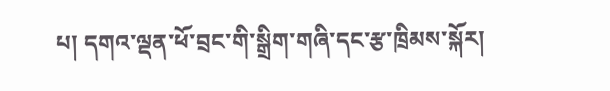པ། དགའ་ལྡན་ཕོ་བྲང་གི་སྒྲིག་གཞི་དང་རྩ་ཁྲིམས་སྐོར།